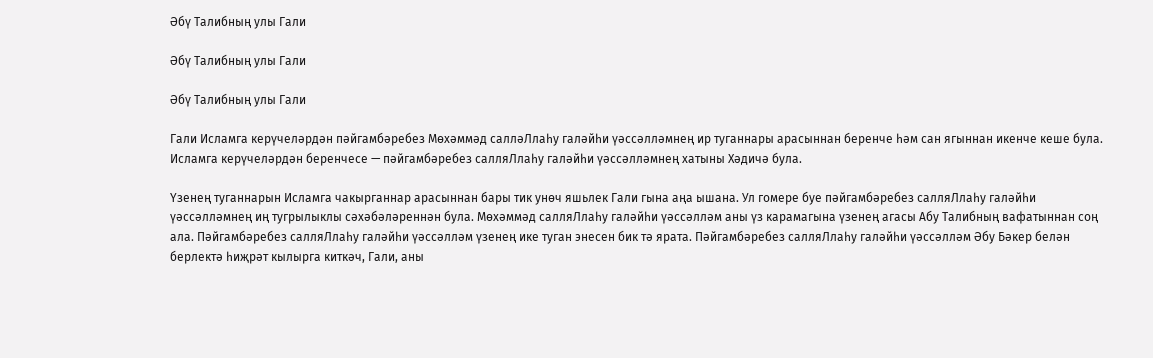Әбү Талибның улы Гали

Әбү Талибның улы Гали

Әбү Талибның улы Гали

Гали Исламга керүчеләрдән пәйгамбәребез Мөхәммәд салләЛлаһу галәйһи үәссәлләмнең ир туганнары арасыннан беренче һәм сан ягыннан икенче кеше була. Исламга керүчеләрдән беренчесе — пәйгамбәребез салляЛлаһу галәйһи үәссәлләмнең хатыны Хәдичә була.

Үзенең туганнарын Исламга чакырганнар арасыннан бары тик унөч яшьлек Гали гына аңа ышана. Ул гомере буе пәйгамбәребез салляЛлаһу галәйһи үәссәлләмнең иң тугрылыклы сәхәбәләреннән була. Мөхәммәд салляЛлаһу галәйһи үәссәлләм аны үз карамагына үзенең агасы Абу Талибның вафатыннан соң ала. Пәйгамбәребез салляЛлаһу галәйһи үәссәлләм үзенең ике туган энесен бик тә ярата. Пәйгамбәребез салляЛлаһу галәйһи үәссәлләм Әбу Бәкер белән берлектә һиҗрәт кылырга киткәч, Гали, аны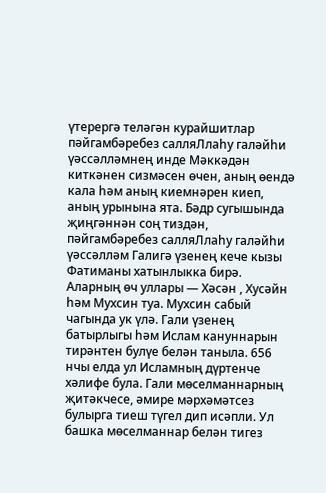үтерергә теләгән курайшитлар пәйгамбәребез салляЛлаһу галәйһи үәссәлләмнең инде Мәккәдән киткәнен сизмәсен өчен, аның өендә кала һәм аның киемнәрен киеп, аның урынына ята. Бәдр сугышында җиңгәннән соң тиздән, пәйгамбәребез салляЛлаһу галәйһи үәссәлләм Галигә үзенең кече кызы Фатиманы хатынлыкка бирә. Аларның өч уллары — Хәсән , Хусәйн һәм Мухсин туа. Мухсин сабый чагында ук үлә. Гали үзенең батырлыгы һәм Ислам кануннарын тирәнтен булүе белән таныла. 656 нчы елда ул Исламның дүртенче хәлифе була. Гали мөселманнарның җитәкчесе, әмире мәрхәмәтсез булырга тиеш түгел дип исәпли. Ул башка мөселманнар белән тигез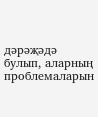дәрәҗәдә булып, аларның проблемаларын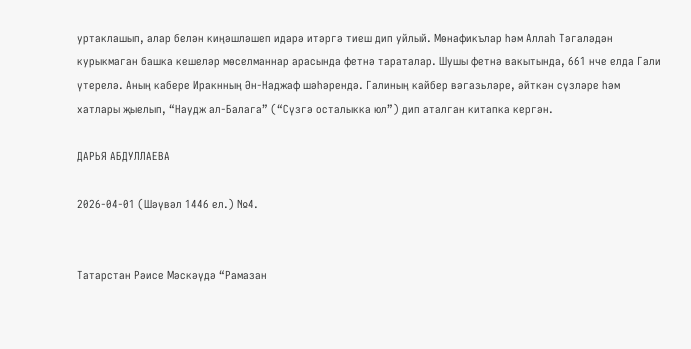уртаклашып, алар белән киңәшләшеп идарә итәргә тиеш дип уйлый. Мөнафикълар һәм Аллаһ Тәгаләдән курыкмаган башка кешеләр мөселманнар арасында фетнә тараталар. Шушы фетнә вакытында, 661 нче елда Гали үтерелә. Аның кабере Иракнның Ән-Наджаф шәһәрендә. Галиның кайбер вәгазьләре, әйткән сүзләре һәм хатлары җыелып, “Наудж ал-Балага” (“Сүзгә осталыкка юл”) дип аталган китапка кергән.

ДАРЬЯ АБДУЛЛАЕВА

2026-04-01 (Шәүвәл 1446 ел.) №4.


Татарстан Рәисе Мәскәүдә “Рамазан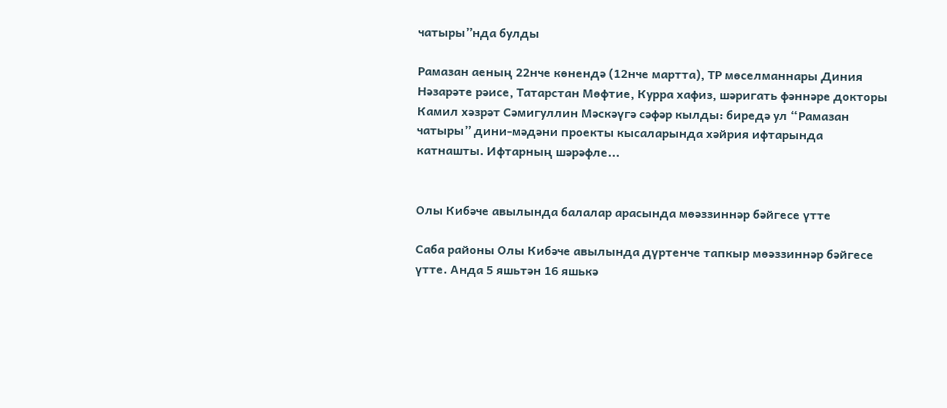чатыры”нда булды

Рамазан аеның 22нче көнендә (12нче мартта), ТР мөселманнары Диния Нәзарәте рәисе, Татарстан Мөфтие, Курра хафиз, шәригать фәннәре докторы Камил хәзрәт Сәмигуллин Мәскәүгә сәфәр кылды: биредә ул “Рамазан чатыры” дини-мәдәни проекты кысаларында хәйрия ифтарында катнашты. Ифтарның шәрәфле...


Олы Кибәче авылында балалар арасында мөәззиннәр бәйгесе үтте

Саба районы Олы Кибәче авылында дүртенче тапкыр мөәззиннәр бәйгесе үтте. Анда 5 яшьтән 16 яшькә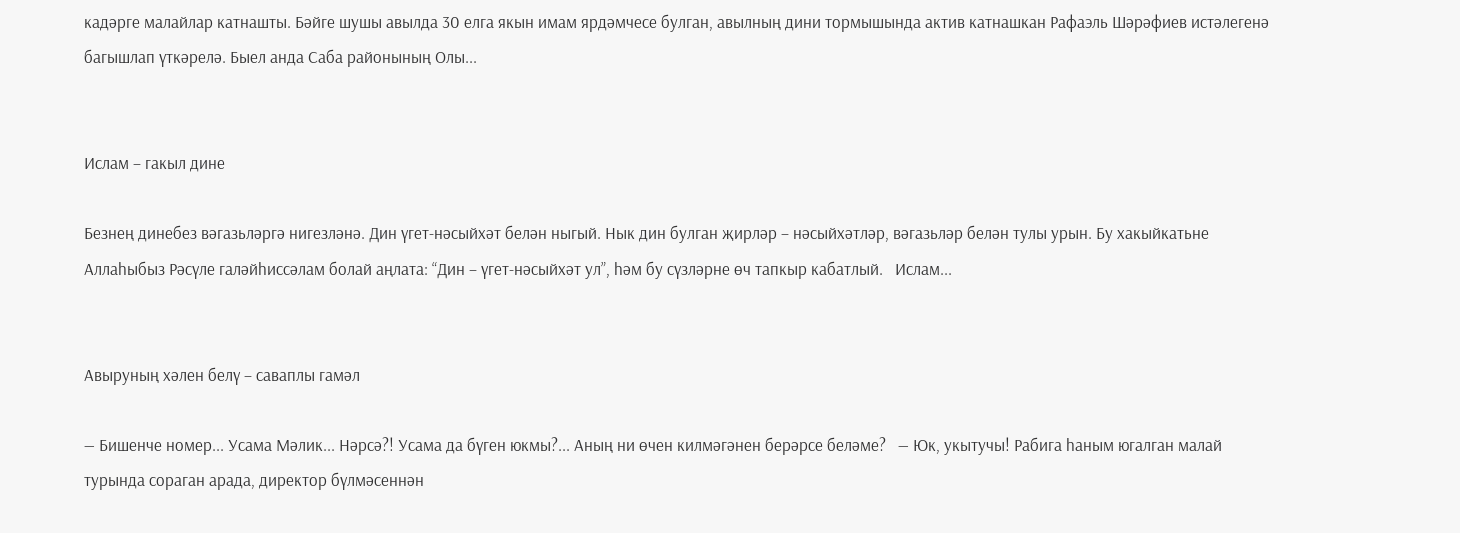кадәрге малайлар катнашты. Бәйге шушы авылда 30 елга якын имам ярдәмчесе булган, авылның дини тормышында актив катнашкан Рафаэль Шәрәфиев истәлегенә багышлап үткәрелә. Быел анда Саба районының Олы...


Ислам – гакыл дине

Безнең динебез вәгазьләргә нигезләнә. Дин үгет-нәсыйхәт белән ныгый. Нык дин булган җирләр – нәсыйхәтләр, вәгазьләр белән тулы урын. Бу хакыйкатьне Аллаһыбыз Рәсүле галәйһиссәлам болай аңлата: “Дин – үгет-нәсыйхәт ул”, һәм бу сүзләрне өч тапкыр кабатлый.   Ислам...


Авыруның хәлен белү – саваплы гамәл

— Бишенче номер... Усама Мәлик... Нәрсә?! Усама да бүген юкмы?... Аның ни өчен килмәгәнен берәрсе беләме?   — Юк, укытучы! Рабига һаным югалган малай турында сораган арада, директор бүлмәсеннән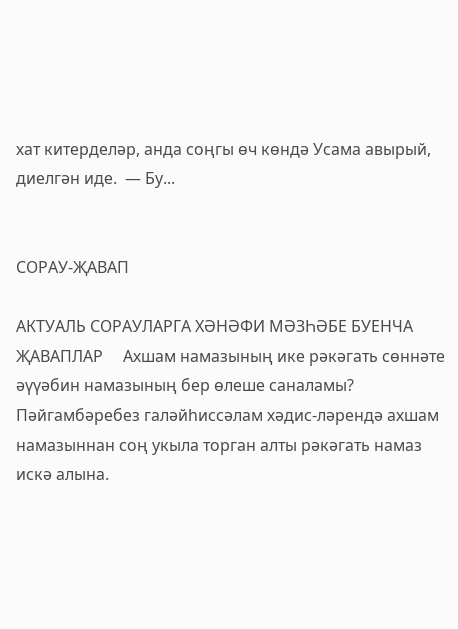хат китерделәр, анда соңгы өч көндә Усама авырый, диелгән иде.  — Бу...


СОРАУ-ҖАВАП

АКТУАЛЬ СОРАУЛАРГА ХӘНӘФИ МӘЗҺӘБЕ БУЕНЧА ҖАВАПЛАР     Ахшам намазының ике рәкәгать сөннәте әүүәбин намазының бер өлеше саналамы? Пәйгамбәребез галәйһиссәлам хәдис-ләрендә ахшам намазыннан соң укыла торган алты рәкәгать намаз искә алына.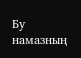Бу намазның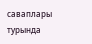саваплары турында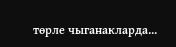төрле чыганакларда...